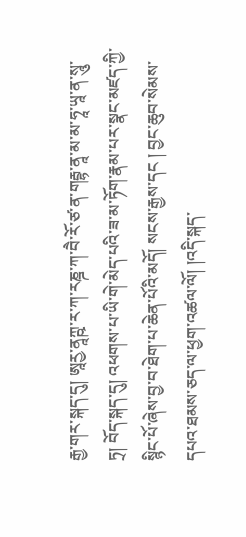རྒྱ་གར་སྐད་དུ། ཨཱརྱ་ནཱཀྵ་ར་ཀ་རཎྜ་ཀ་བཻ་རོ་ཙ་ན་གརྦྷ་ནཱ་མ་མ་ཧཱ་ཡཱ་ན་སཱུ་ཏྲ། བོད་སྐད་དུ། འཕགས་པ་ཡི་གེ་མེད་པའི་ཟ་མ་ཏོག་རྣམ་པར་སྣང་མཛད་ཀྱི་སྙིང་པོ་ཞེས་བྱ་བ་ཐེག་པ་ཆེན་པོའི་མདོ། སངས་རྒྱས་དང ། བྱང་ཆུབ་སེམས་དཔའ་ཐམས་ཅད་ལ་ཕྱག་འཚལ་ལོ། །འདི་སྐད་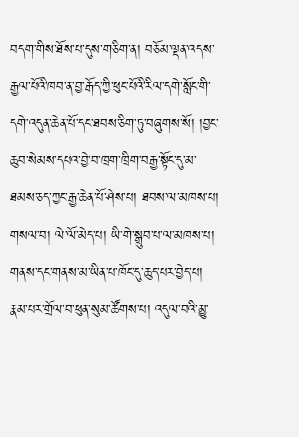བདག་གིས་ཐོས་པ་དུས་གཅིག་ན། བཅོམ་ལྡན་འདས་རྒྱལ་པོའི་ཁབ་ན་བྱ་རྒོད་ཀྱི་ཕུང་པོའི་རིལ་དགེ་སློང་གི་དགེ་འདུན་ཆེན་པོ་དང་ཐབས་ཅིག་ཏུ་བཞུགས་སོ། །བྱང་ཆུབ་སེམས་དཔའ་བྱེ་བ་ཁྲག་ཁྲིག་བརྒྱ་སྟོང་དུ་མ་ཐམས་ཅད་ཀྱང་རྒྱ་ཆེན་པོ་ཤེས་པ། ཐབས་ལ་མཁས་པ། གསལ་བ། ལེ་ལོ་མེད་པ། ཡི་གེ་སྒྲུབ་པ་ལ་མཁས་པ། གནས་དང་གནས་མ་ཡིན་པ་ཁོང་དུ་ཆུད་པར་བྱེད་པ། རྣམ་པར་གྲོལ་བ་ཕུན་སུམ་ཚོགས་པ། འདུལ་བའི་མྱུ་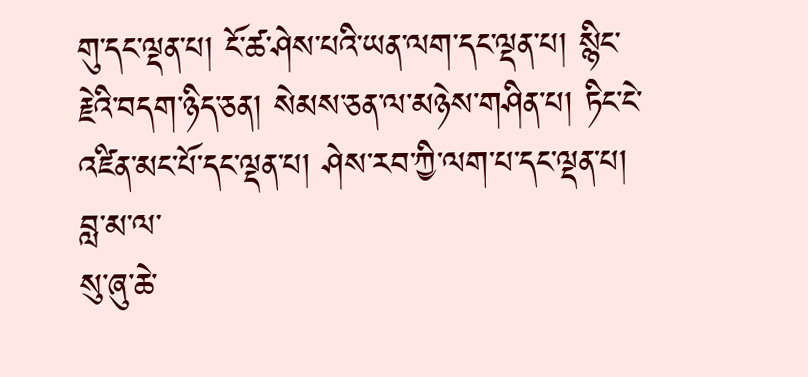གུ་དང་ལྡན་པ། ངོ་ཚ་ཤེས་པའི་ཡན་ལག་དང་ལྡན་པ། སྙིང་རྗེའི་བདག་ཉིད་ཅན། སེམས་ཅན་ལ་མཉེས་གཤིན་པ། ཏིང་ངེ་འཛིན་མང་པོ་དང་ལྡན་པ། ཤེས་རབ་ཀྱི་ལག་པ་དང་ལྡན་པ། བླ་མ་ལ་
སུ་ཞུ་ཆེ་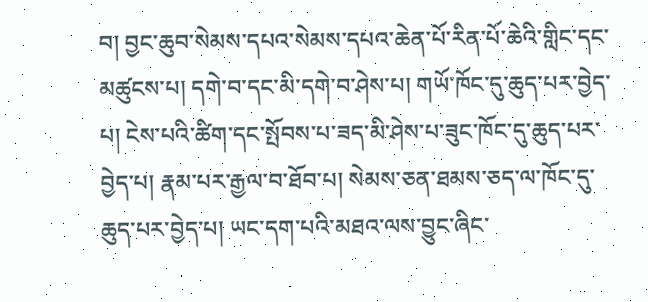བ། བྱང་ཆུབ་སེམས་དཔའ་སེམས་དཔའ་ཆེན་པོ་རིན་པོ་ཆེའི་གླིང་དང་མཚུངས་པ། དགེ་བ་དང་མི་དགེ་བ་ཤེས་པ། གཡོ་ཁོང་དུ་ཆུད་པར་བྱེད་པ། ངེས་པའི་ཚིག་དང་སྤོབས་པ་ཟད་མི་ཤེས་པ་ཟུང་ཁོང་དུ་ཆུད་པར་བྱེད་པ། རྣམ་པར་རྒྱལ་བ་ཐོབ་པ། སེམས་ཅན་ཐམས་ཅད་ལ་ཁོང་དུ་ཆུད་པར་བྱེད་པ། ཡང་དག་པའི་མཐའ་ལས་བྱུང་ཞིང་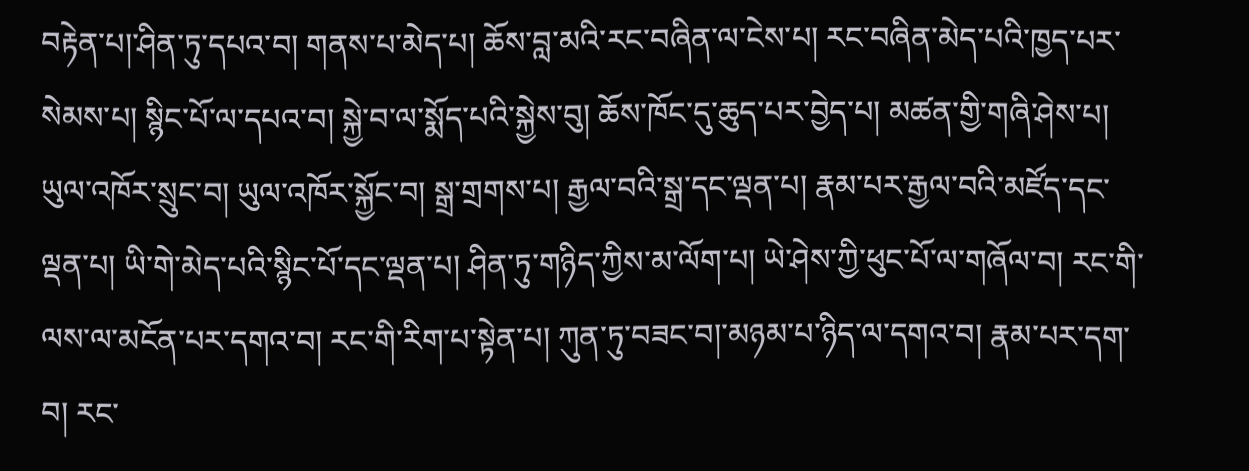བརྟེན་པ།་ཤིན་ཏུ་དཔའ་བ། གནས་པ་མེད་པ། ཆོས་བླ་མའི་རང་བཞིན་ལ་ངེས་པ། རང་བཞིན་མེད་པའི་ཁྱད་པར་སེམས་པ། སྙིང་པོ་ལ་དཔའ་བ། སྐྱེ་བ་ལ་སྨོད་པའི་སྐྱེས་བུ། ཆོས་ཁོང་དུ་ཆུད་པར་བྱེད་པ། མཚན་གྱི་གཞི་ཤེས་པ། ཡུལ་འཁོར་སྲུང་བ། ཡུལ་འཁོར་སྐྱོང་བ། སྒྲ་གྲགས་པ། རྒྱལ་བའི་སྒྲ་དང་ལྡན་པ། རྣམ་པར་རྒྱལ་བའི་མཛོད་དང་ལྡན་པ། ཡི་གེ་མེད་པའི་སྙིང་པོ་དང་ལྡན་པ། ཤིན་ཏུ་གཉིད་ཀྱིས་མ་ལོག་པ། ཡེ་ཤེས་ཀྱི་ཕུང་པོ་ལ་གཞོལ་བ། རང་གི་ལས་ལ་མངོན་པར་དགའ་བ། རང་གི་རིག་པ་སྟེན་པ། ཀུན་ཏུ་བཟང་བ།་མཉམ་པ་ཉིད་ལ་དགའ་བ། རྣམ་པར་དག་བ། རང་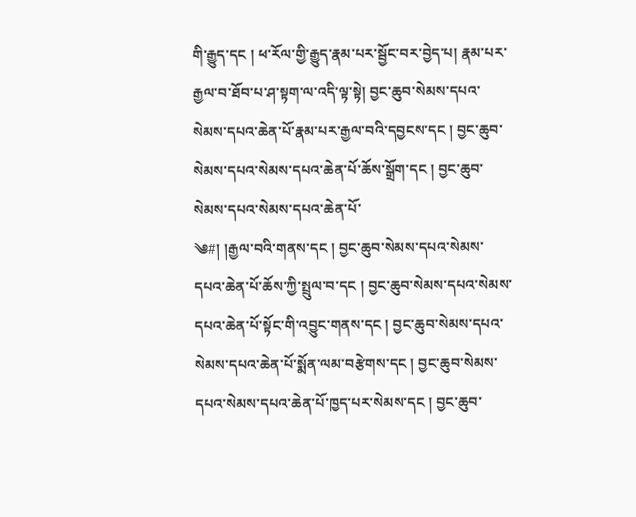གི་རྒྱུད་དང ། ཕ་རོལ་གྱི་རྒྱུད་རྣམ་པར་སྦྱོང་བར་བྱེད་པ། རྣམ་པར་རྒྱལ་བ་ཐོབ་པ་ཤ་སྟག་ལ་འདི་ལྟ་སྟེ། བྱང་ཆུབ་སེམས་དཔའ་སེམས་དཔའ་ཆེན་པོ་རྣམ་པར་རྒྱལ་བའི་དབྱངས་དང ། བྱང་ཆུབ་སེམས་དཔའ་སེམས་དཔའ་ཆེན་པོ་ཆོས་སྒྲོག་དང ། བྱང་ཆུབ་སེམས་དཔའ་སེམས་དཔའ་ཆེན་པོ་
༄#། །རྒྱལ་བའི་གནས་དང ། བྱང་ཆུབ་སེམས་དཔའ་སེམས་དཔའ་ཆེན་པོ་ཆོས་ཀྱི་སྤྲུལ་བ་དང ། བྱང་ཆུབ་སེམས་དཔའ་སེམས་དཔའ་ཆེན་པོ་སྟོང་གི་འབྱུང་གནས་དང ། བྱང་ཆུབ་སེམས་དཔའ་སེམས་དཔའ་ཆེན་པོ་སྨོན་ལམ་བརྩེགས་དང ། བྱང་ཆུབ་སེམས་དཔའ་སེམས་དཔའ་ཆེན་པོ་ཁྱད་པར་སེམས་དང ། བྱང་ཆུབ་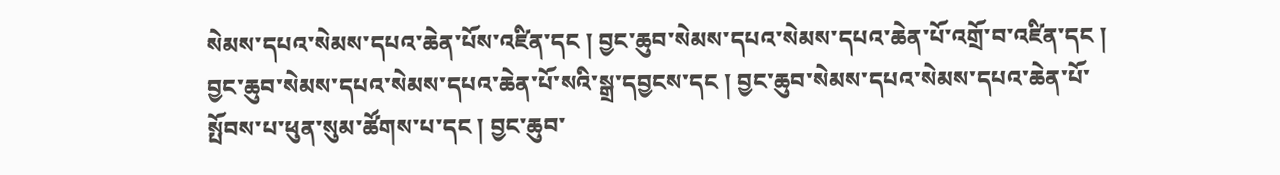སེམས་དཔའ་སེམས་དཔའ་ཆེན་པོས་འཛིན་དང ། བྱང་ཆུབ་སེམས་དཔའ་སེམས་དཔའ་ཆེན་པོ་འགྲོ་བ་འཛིན་དང ། བྱང་ཆུབ་སེམས་དཔའ་སེམས་དཔའ་ཆེན་པོ་སའི་སྒྲ་དབྱངས་དང ། བྱང་ཆུབ་སེམས་དཔའ་སེམས་དཔའ་ཆེན་པོ་སྤོབས་པ་ཕུན་སུམ་ཚོགས་པ་དང ། བྱང་ཆུབ་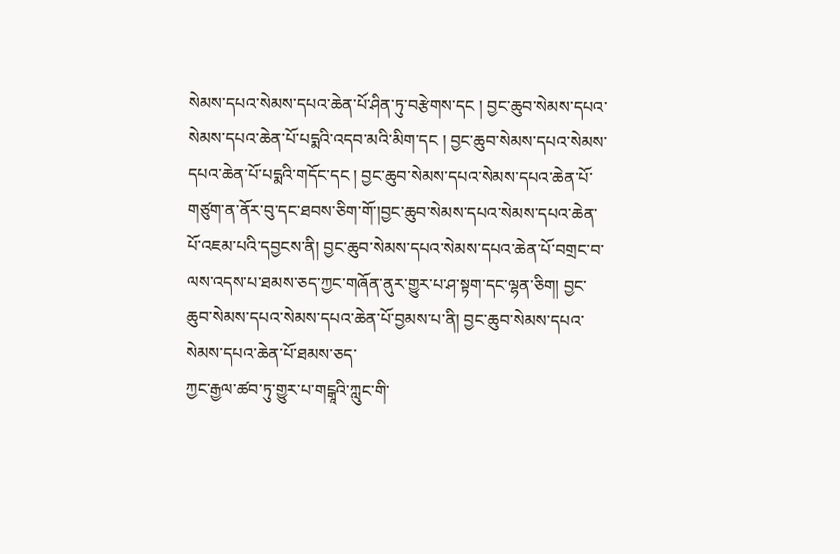སེམས་དཔའ་སེམས་དཔའ་ཆེན་པོ་ཤིན་ཏུ་བརྩེགས་དང ། བྱང་ཆུབ་སེམས་དཔའ་སེམས་དཔའ་ཆེན་པོ་པདྨའི་འདབ་མའི་མིག་དང ། བྱང་ཆུབ་སེམས་དཔའ་སེམས་དཔའ་ཆེན་པོ་པདྨའི་གདོང་དང ། བྱང་ཆུབ་སེམས་དཔའ་སེམས་དཔའ་ཆེན་པོ་གཙུག་ན་ནོར་བུ་དང་ཐབས་ཅིག་གོ་།བྱང་ཆུབ་སེམས་དཔའ་སེམས་དཔའ་ཆེན་པོ་འཇམ་པའི་དབྱངས་ནི། བྱང་ཆུབ་སེམས་དཔའ་སེམས་དཔའ་ཆེན་པོ་བགྲང་བ་ལས་འདས་པ་ཐམས་ཅད་ཀྱང་གཞོན་ནུར་གྱུར་པ་ཤ་སྟག་དང་ལྷན་ཅིག། བྱང་ཆུབ་སེམས་དཔའ་སེམས་དཔའ་ཆེན་པོ་བྱམས་པ་ནི། བྱང་ཆུབ་སེམས་དཔའ་སེམས་དཔའ་ཆེན་པོ་ཐམས་ཅད་
ཀྱང་རྒྱལ་ཚབ་ཏུ་གྱུར་པ་གངྒཱའི་ཀླུང་གི་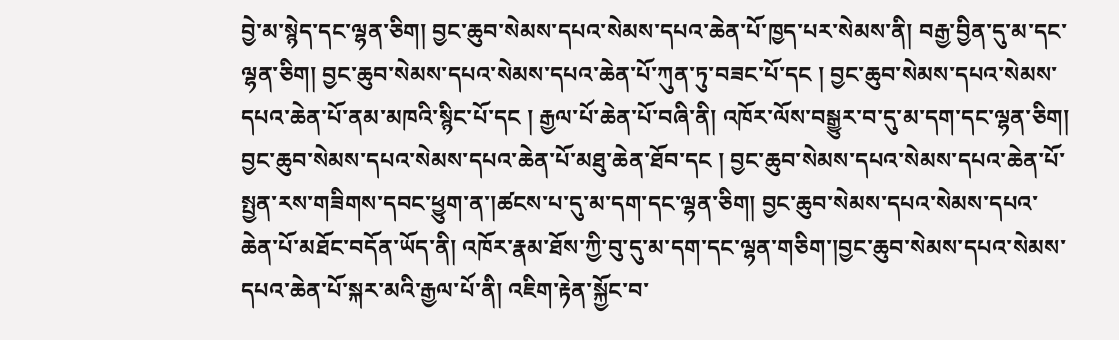བྱེ་མ་སྙེད་དང་ལྷན་ཅིག། བྱང་ཆུབ་སེམས་དཔའ་སེམས་དཔའ་ཆེན་པོ་ཁྱད་པར་སེམས་ནི། བརྒྱ་བྱིན་དུ་མ་དང་ལྷན་ཅིག། བྱང་ཆུབ་སེམས་དཔའ་སེམས་དཔའ་ཆེན་པོ་ཀུན་ཏུ་བཟང་པོ་དང ། བྱང་ཆུབ་སེམས་དཔའ་སེམས་དཔའ་ཆེན་པོ་ནམ་མཁའི་སྙིང་པོ་དང ། རྒྱལ་པོ་ཆེན་པོ་བཞི་ནི། འཁོར་ལོས་བསྒྱུར་བ་དུ་མ་དག་དང་ལྷན་ཅིག། བྱང་ཆུབ་སེམས་དཔའ་སེམས་དཔའ་ཆེན་པོ་མཐུ་ཆེན་ཐོབ་དང ། བྱང་ཆུབ་སེམས་དཔའ་སེམས་དཔའ་ཆེན་པོ་སྤྱན་རས་གཟིགས་དབང་ཕྱུག་ན་།ཚངས་པ་དུ་མ་དག་དང་ལྷན་ཅིག། བྱང་ཆུབ་སེམས་དཔའ་སེམས་དཔའ་ཆེན་པོ་མཐོང་བདོན་ཡོད་ནི། འཁོར་རྣམ་ཐོས་ཀྱི་བུ་དུ་མ་དག་དང་ལྷན་གཅིག་།བྱང་ཆུབ་སེམས་དཔའ་སེམས་དཔའ་ཆེན་པོ་སྐར་མའི་རྒྱལ་པོ་ནི། འཇིག་རྟེན་སྐྱོང་བ་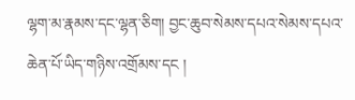ལྷག་མ་རྣམས་དང་ལྷན་ཅིག། བྱང་ཆུབ་སེམས་དཔའ་སེམས་དཔའ་ཆེན་པོ་ཡིད་གཉིས་འགྲོམས་དང །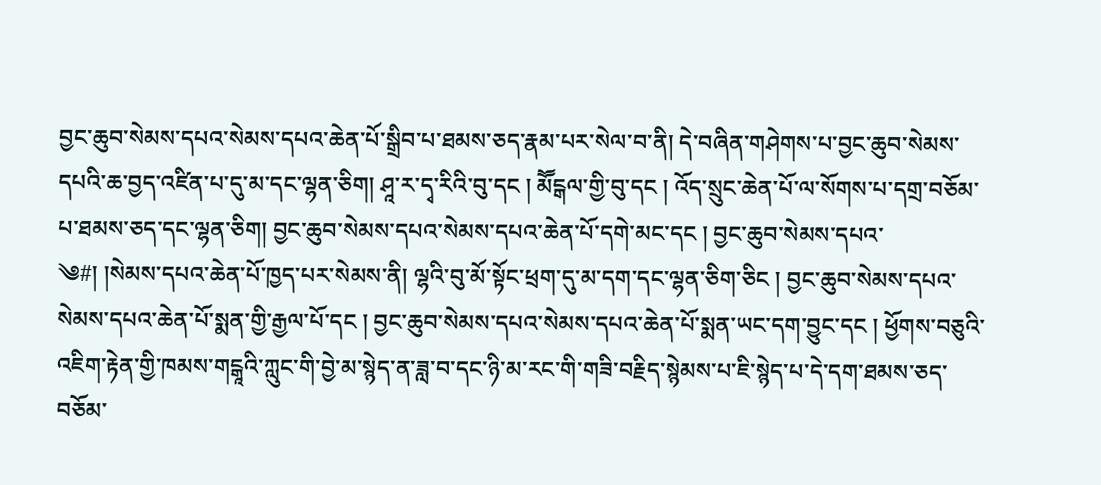བྱང་ཆུབ་སེམས་དཔའ་སེམས་དཔའ་ཆེན་པོ་སྒྲིབ་པ་ཐམས་ཅད་རྣམ་པར་སེལ་བ་ནི། དེ་བཞིན་གཤེགས་པ་བྱང་ཆུབ་སེམས་དཔའི་ཆ་བྱད་འཛིན་པ་དུ་མ་དང་ལྷན་ཅིག། ཤཱ་ར་དྭ་རིའི་བུ་དང ། མཽངྒལ་གྱི་བུ་དང ། འོད་སྲུང་ཆེན་པོ་ལ་སོགས་པ་དགྲ་བཅོམ་པ་ཐམས་ཅད་དང་ལྷན་ཅིག། བྱང་ཆུབ་སེམས་དཔའ་སེམས་དཔའ་ཆེན་པོ་དགེ་མང་དང ། བྱང་ཆུབ་སེམས་དཔའ་
༄#། །སེམས་དཔའ་ཆེན་པོ་ཁྱད་པར་སེམས་ནི། ལྷའི་བུ་མོ་སྟོང་ཕྲག་དུ་མ་དག་དང་ལྷན་ཅིག་ཅིང ། བྱང་ཆུབ་སེམས་དཔའ་སེམས་དཔའ་ཆེན་པོ་སྨན་གྱི་རྒྱལ་པོ་དང ། བྱང་ཆུབ་སེམས་དཔའ་སེམས་དཔའ་ཆེན་པོ་སྨན་ཡང་དག་བྱུང་དང ། ཕྱོགས་བཅུའི་འཇིག་རྟེན་གྱི་ཁམས་གངྒཱའི་ཀླུང་གི་བྱེ་མ་སྙེད་ན་ཟླ་བ་དང་ཉི་མ་རང་གི་གཟི་བརྗིད་སྙེམས་པ་ཇི་སྙེད་པ་དེ་དག་ཐམས་ཅད་བཅོམ་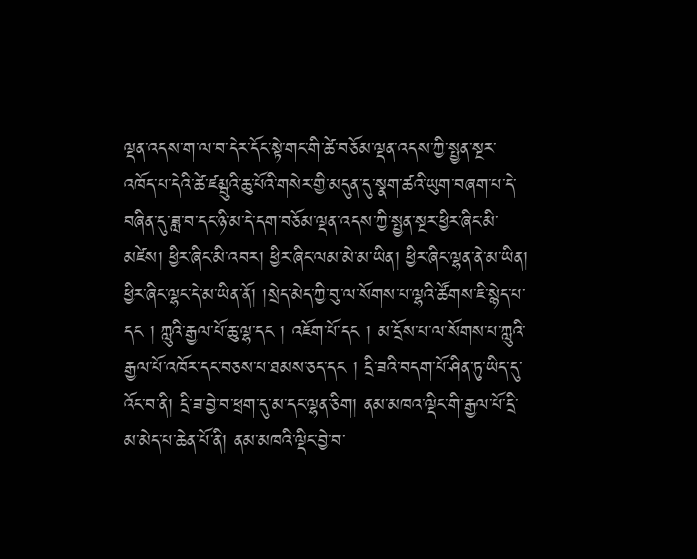ལྡན་འདས་ག་ལ་བ་དེར་དོང་སྟེ་གང་གི་ཚེ་བཅོམ་ལྡན་འདས་ཀྱི་སྤྱན་སྔར་འཁོད་པ་དེའི་ཚེ་ཛམྦུའི་ཆུ་པོའི་གསེར་གྱི་མདུན་དུ་སྣག་ཚའི་ཡུག་བཞག་པ་དེ་བཞིན་དུ་ཟླ་བ་དང་ཉི་མ་དེ་དག་བཅོམ་ལྡན་འདས་ཀྱི་སྤྱན་སྔར་ཕྱིར་ཞིང་མི་མཛེས། ཕྱིར་ཞིང་མི་འབར། ཕྱིར་ཞིང་ལམ་མེ་མ་ཡིན། ཕྱིར་ཞིང་ལྷན་ནེ་མ་ཡིན། ཕྱིར་ཞིང་ལྷང་དེ་མ་ཡིན་ནོ། །སྲེད་མེད་ཀྱི་བུ་ལ་སོགས་པ་ལྷའི་ཚོགས་ཇི་སྙེད་པ་དང ། ཀླུའི་རྒྱལ་པོ་ཆུ་ལྷ་དང ། འཇོག་པོ་དང ། མ་དྲོས་པ་ལ་སོགས་པ་ཀླུའི་རྒྱལ་པོ་འཁོར་དང་བཅས་པ་ཐམས་ཅད་དང ། དྲི་ཟའི་བདག་པོ་ཤིན་ཏུ་ཡིད་དུ་འོང་བ་ནི། དྲི་ཟ་བྱེ་བ་ཕྲག་དུ་མ་དང་ལྷན་ཅིག། ནམ་མཁའ་ལྡིང་གི་རྒྱལ་པོ་དྲི་མ་མེད་པ་ཆེན་པོ་ནི། ནམ་མཁའི་ལྡིང་བྱེ་བ་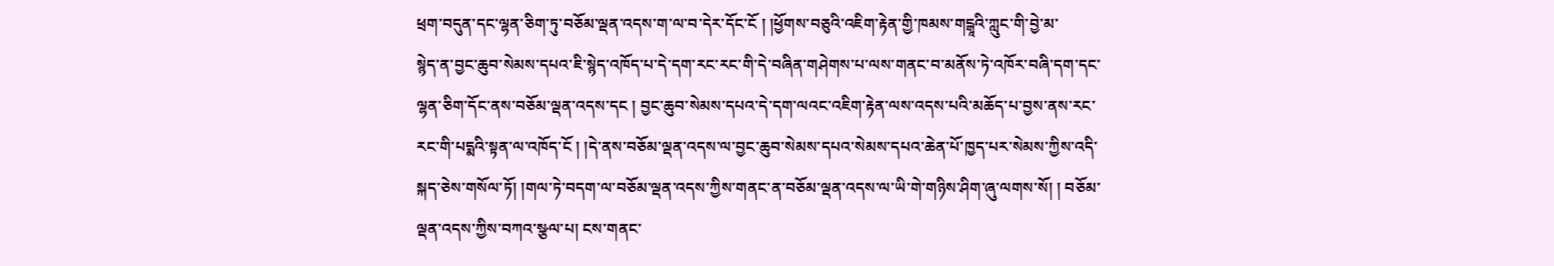ཕྲག་བདུན་དང་ལྷན་ཅིག་ཏུ་བཅོམ་ལྡན་འདས་ག་ལ་བ་དེར་དོང་ངོ ། །ཕྱོགས་བཅུའི་འཇིག་རྟེན་གྱི་ཁམས་གངྒཱའི་ཀླུང་གི་བྱེ་མ་
སྙེད་ན་བྱང་ཆུབ་སེམས་དཔའ་ཇི་སྙེད་འཁོད་པ་དེ་དག་རང་རང་གི་དེ་བཞིན་གཤེགས་པ་ལས་གནང་བ་མནོས་ཏེ་འཁོར་བཞི་དག་དང་ལྷན་ཅིག་དོང་ནས་བཅོམ་ལྡན་འདས་དང ། བྱང་ཆུབ་སེམས་དཔའ་དེ་དག་ལའང་འཇིག་རྟེན་ལས་འདས་པའི་མཆོད་པ་བྱས་ནས་རང་རང་གི་པདྨའི་སྟན་ལ་འཁོད་ངོ ། །དེ་ནས་བཅོམ་ལྡན་འདས་ལ་བྱང་ཆུབ་སེམས་དཔའ་སེམས་དཔའ་ཆེན་པོ་ཁྱད་པར་སེམས་ཀྱིས་འདི་སྐད་ཅེས་གསོལ་ཏོ། །གལ་ཏེ་བདག་ལ་བཅོམ་ལྡན་འདས་ཀྱིས་གནང་ན་བཅོམ་ལྡན་འདས་ལ་ཡི་གེ་གཉིས་ཤིག་ཞུ་ལགས་སོ། ། བཅོམ་ལྡན་འདས་ཀྱིས་བཀའ་སྩལ་པ། ངས་གནང་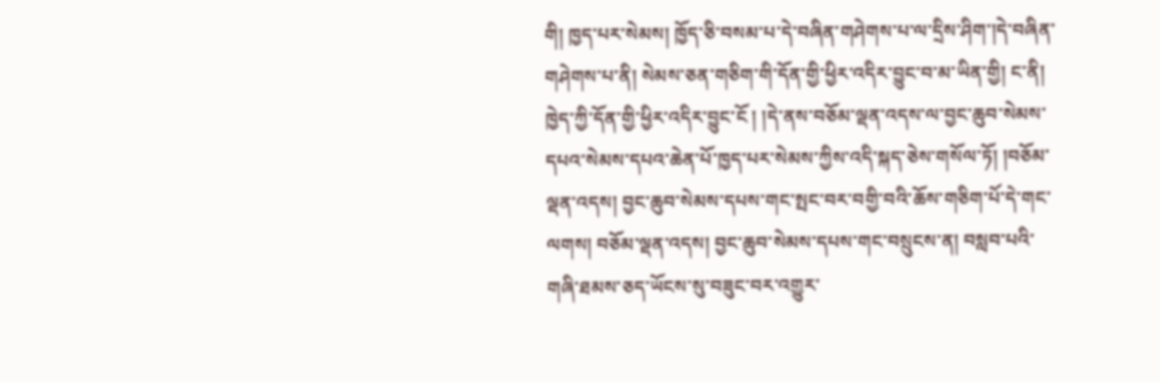གི། ཁྱད་པར་སེམས། ཁྱོད་ཅི་བསམ་པ་དེ་བཞིན་གཤེགས་པ་ལ་དྲིས་ཤིག་།དེ་བཞིན་གཤེགས་པ་ནི། སེམས་ཅན་གཅིག་གི་དོན་གྱི་ཕྱིར་འདིར་བྱུང་བ་མ་ཡིན་གྱི། ང་ནི། ཁྱེད་ཀྱི་དོན་གྱི་ཕྱིར་འདིར་བྱུང་ངོ ། །དེ་ནས་བཅོམ་ལྡན་འདས་ལ་བྱང་ཆུབ་སེམས་དཔའ་སེམས་དཔའ་ཆེན་པོ་ཁྱད་པར་སེམས་ཀྱིས་འདི་སྐད་ཅེས་གསོལ་ཏོ། །བཅོམ་ལྡན་འདས། བྱང་ཆུབ་སེམས་དཔས་གང་སྤང་བར་བགྱི་བའི་ཆོས་གཅིག་པོ་དེ་གང་ལགས། བཅོམ་ལྡན་འདས། བྱང་ཆུབ་སེམས་དཔས་གང་བསྲུངས་ན། བསླབ་པའི་གཞི་ཐམས་ཅད་ཡོངས་སུ་བཟུང་བར་འགྱུར་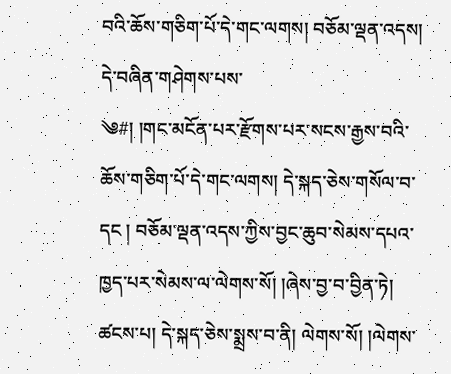བའི་ཆོས་གཅིག་པོ་དེ་གང་ལགས། བཅོམ་ལྡན་འདས། དེ་བཞིན་གཤེགས་པས་
༄#། །གང་མངོན་པར་རྫོགས་པར་སངས་རྒྱས་བའི་ཆོས་གཅིག་པོ་དེ་གང་ལགས། དེ་སྐད་ཅེས་གསོལ་བ་དང ། བཅོམ་ལྡན་འདས་ཀྱིས་བྱང་ཆུབ་སེམས་དཔའ་ཁྱད་པར་སེམས་ལ་ལེགས་སོ། །ཞེས་བྱ་བ་བྱིན་ཏེ། ཚངས་པ། དེ་སྐད་ཅེས་སྨྲས་བ་ནི། ལེགས་སོ། །ལེགས་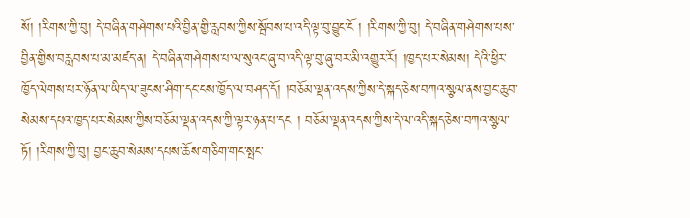སོ། །རིགས་ཀྱི་བུ། དེ་བཞིན་གཤེགས་པའི་བྱིན་གྱི་རླབས་ཀྱིས་སྦོབས་པ་འདི་ལྟ་བུ་བྱུང་ངོ ། །རིགས་ཀྱི་བུ། དེ་བཞིན་གཤེགས་པས་བྱིན་གྱིས་བརླབས་པ་མ་མཛད་ན། དེ་བཞིན་གཤེགས་པ་ལ་སུའང་ཞུ་བ་འདི་ལྟ་བུ་ཞུ་བར་མི་འགྱུར་རོ། །ཁྱད་པར་སེམས། དེའི་ཕྱིར་ཁྱོད་ལེགས་པར་ཉོན་ལ་ཡིད་ལ་ཟུངས་ཤིག་དང་ངས་ཁྱོད་ལ་བཤད་དོ། །བཅོམ་ལྡན་འདས་ཀྱིས་དེ་སྐད་ཅེས་བཀའ་སྩལ་ནས་བྱང་ཆུབ་སེམས་དཔའ་ཁྱད་པར་སེམས་ཀྱིས་བཅོམ་ལྡན་འདས་ཀྱི་ལྟར་ཉན་པ་དང ། བཅོམ་ལྡན་འདས་ཀྱིས་དེ་ལ་འདི་སྐད་ཅེས་བཀའ་སྩལ་ཏོ། །རིགས་ཀྱི་བུ། བྱང་ཆུབ་སེམས་དཔས་ཆོས་གཅིག་གང་སྤང་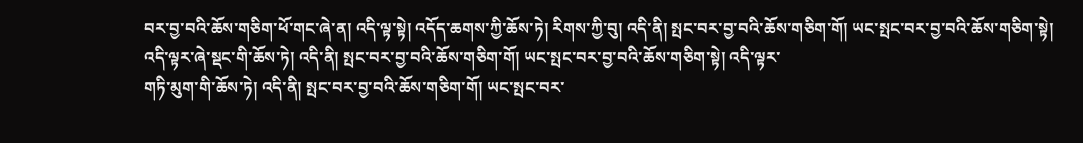བར་བྱ་བའི་ཆོས་གཅིག་ཕོ་གང་ཞེ་ན། འདི་ལྟ་སྟེ། འདོད་ཆགས་ཀྱི་ཆོས་ཏེ། རིགས་ཀྱི་བུ། འདི་ནི། སྤང་བར་བྱ་བའི་ཆོས་གཅིག་གོ། ཡང་སྤང་བར་བྱ་བའི་ཆོས་གཅིག་སྟེ། འདི་ལྟར་ཞེ་སྡང་གི་ཆོས་ཏེ། འདི་ནི། སྤང་བར་བྱ་བའི་ཆོས་གཅིག་གོ། ཡང་སྤང་བར་བྱ་བའི་ཆོས་གཅིག་སྟེ། འདི་ལྟར་
གཏི་མུག་གི་ཆོས་ཏེ། འདི་ནི། སྤང་བར་བྱ་བའི་ཆོས་གཅིག་གོ། ཡང་སྤང་བར་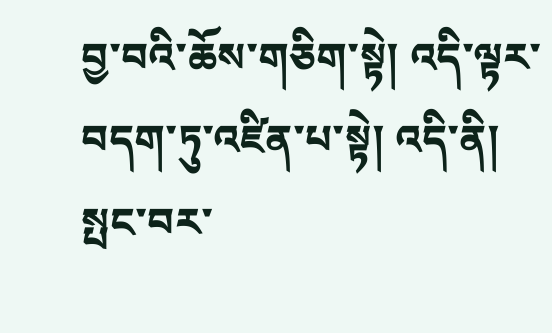བྱ་བའི་ཆོས་གཅིག་སྟེ། འདི་ལྟར་བདག་ཏུ་འཛིན་པ་སྟེ། འདི་ནི། སྤང་བར་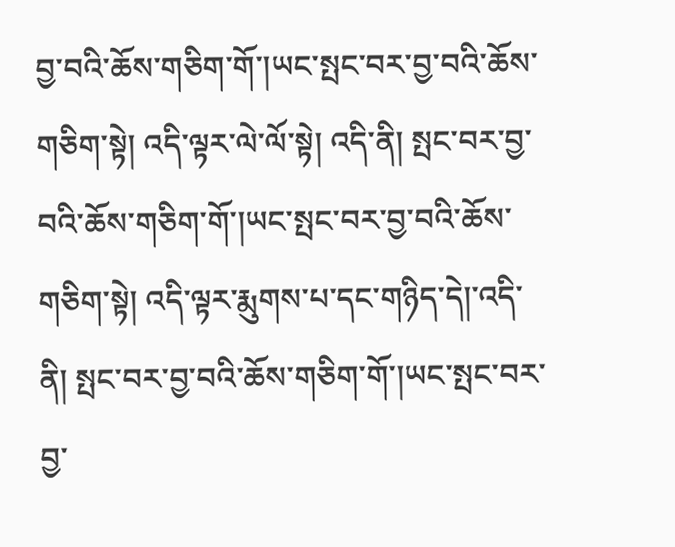བྱ་བའི་ཆོས་གཅིག་གོ་།ཡང་སྤང་བར་བྱ་བའི་ཆོས་གཅིག་སྟེ། འདི་ལྟར་ལེ་ལོ་སྟེ། འདི་ནི། སྤང་བར་བྱ་བའི་ཆོས་གཅིག་གོ་།ཡང་སྤང་བར་བྱ་བའི་ཆོས་གཅིག་སྟེ། འདི་ལྟར་རྨུགས་པ་དང་གཉིད་དེ།་འདི་ནི། སྤང་བར་བྱ་བའི་ཆོས་གཅིག་གོ་།ཡང་སྤང་བར་བྱ་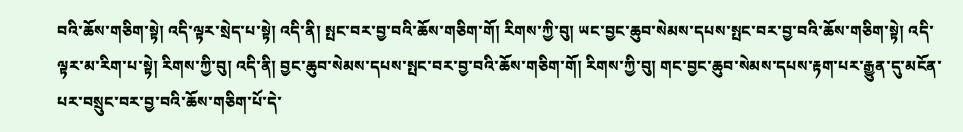བའི་ཆོས་གཅིག་སྟེ། འདི་ལྟར་སྲེད་པ་སྟེ། འདི་ནི། སྤང་བར་བྱ་བའི་ཆོས་གཅིག་གོ། རིགས་ཀྱི་བུ། ཡང་བྱང་ཆུབ་སེམས་དཔས་སྤང་བར་བྱ་བའི་ཆོས་གཅིག་སྟེ། འདི་ལྟར་མ་རིག་པ་སྟེ། རིགས་ཀྱི་བུ། འདི་ནི། བྱང་ཆུབ་སེམས་དཔས་སྤང་བར་བྱ་བའི་ཆོས་གཅིག་གོ། རིགས་ཀྱི་བུ། གང་བྱང་ཆུབ་སེམས་དཔས་རྟག་པར་རྒྱུན་དུ་མངོན་པར་བསྲུང་བར་བྱ་བའི་ཆོས་གཅིག་པོ་དེ་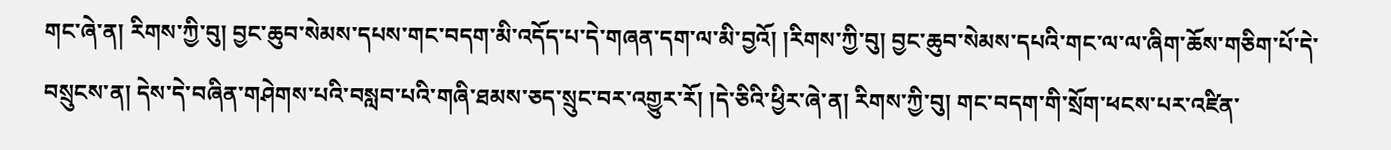གང་ཞེ་ན། རིགས་ཀྱི་བུ། བྱང་ཆུབ་སེམས་དཔས་གང་བདག་མི་འདོད་པ་དེ་གཞན་དག་ལ་མི་བྱའོ། །རིགས་ཀྱི་བུ། བྱང་ཆུབ་སེམས་དཔའི་གང་ལ་ལ་ཞིག་ཆོས་གཅིག་པོ་དེ་བསྲུངས་ན། དེས་དེ་བཞིན་གཤེགས་པའི་བསླབ་པའི་གཞི་ཐམས་ཅད་སྲུང་བར་འགྱུར་རོ། །དེ་ཅིའི་ཕྱིར་ཞེ་ན། རིགས་ཀྱི་བུ། གང་བདག་གི་སྲོག་ཕངས་པར་འཛིན་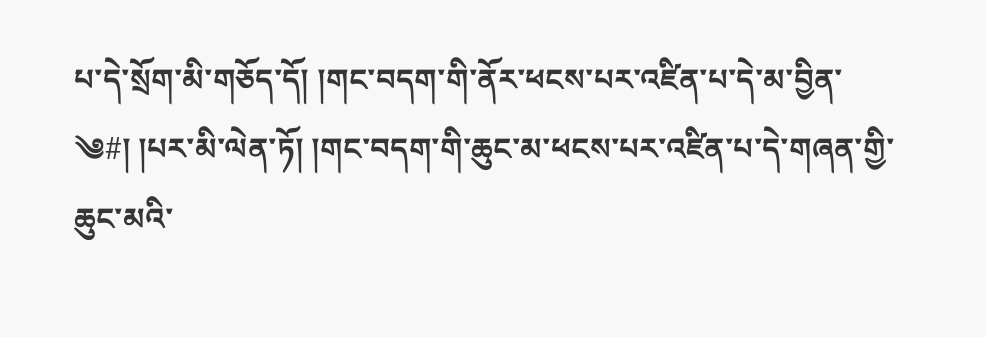པ་དེ་སྲོག་མི་གཅོད་དོ། །གང་བདག་གི་ནོར་ཕངས་པར་འཛིན་པ་དེ་མ་བྱིན་
༄#། །པར་མི་ལེན་ཏོ། །གང་བདག་གི་ཆུང་མ་ཕངས་པར་འཛིན་པ་དེ་གཞན་གྱི་ཆུང་མའི་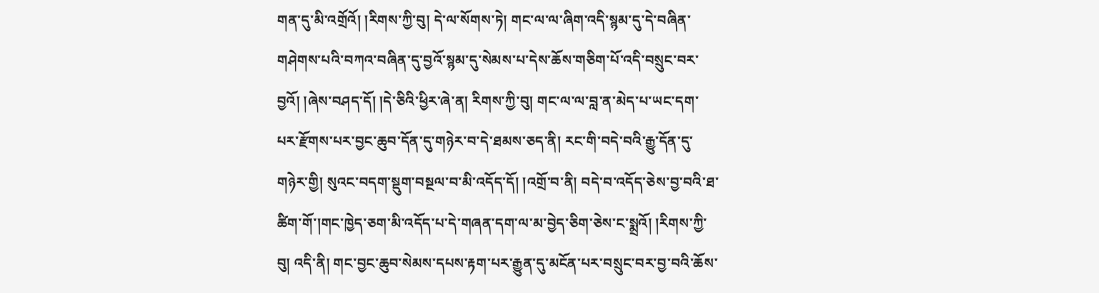གན་དུ་མི་འགྲོའོ། །རིགས་ཀྱི་བུ། དེ་ལ་སོགས་ཏེ། གང་ལ་ལ་ཞིག་འདི་སྙམ་དུ་དེ་བཞིན་གཤེགས་པའི་བཀའ་བཞིན་དུ་བྱའོ་སྙམ་དུ་སེམས་པ་དེས་ཆོས་གཅིག་པོ་འདི་བསྲུང་བར་བྱའོ། །ཞེས་བཤད་དོ། །དེ་ཅིའི་ཕྱིར་ཞེ་ན། རིགས་ཀྱི་བུ། གང་ལ་ལ་བླ་ན་མེད་པ་ཡང་དག་པར་རྫོགས་པར་བྱང་ཆུབ་དོན་དུ་གཉེར་བ་དེ་ཐམས་ཅད་ནི། རང་གི་བདེ་བའི་རྒྱུ་དོན་དུ་གཉེར་གྱི། སུའང་བདག་སྡུག་བསྔལ་བ་མི་འདོད་དོ། །འགྲོ་བ་ནི། བདེ་བ་འདོད་ཅེས་བྱ་བའི་ཐ་ཚིག་གོ་།གང་ཁྱེད་ཅག་མི་འདོད་པ་དེ་གཞན་དག་ལ་མ་བྱེད་ཅིག་ཅེས་ང་སྨྲའོ། །རིགས་ཀྱི་བུ། འདི་ནི། གང་བྱང་ཆུབ་སེམས་དཔས་རྟག་པར་རྒྱུན་དུ་མངོན་པར་བསྲུང་བར་བྱ་བའི་ཆོས་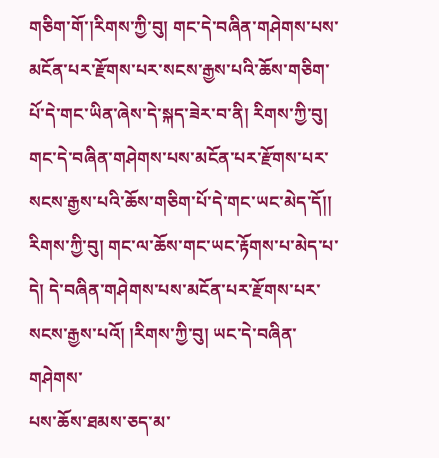གཅིག་གོ་།རིགས་ཀྱི་བུ། གང་དེ་བཞིན་གཤེགས་པས་མངོན་པར་རྫོགས་པར་སངས་རྒྱས་པའི་ཆོས་གཅིག་པོ་དེ་གང་ཡིན་ཞེས་དེ་སྐད་ཟེར་བ་ནི། རིགས་ཀྱི་བུ། གང་དེ་བཞིན་གཤེགས་པས་མངོན་པར་རྫོགས་པར་སངས་རྒྱས་པའི་ཆོས་གཅིག་པོ་དེ་གང་ཡང་མེད་དོ།། རིགས་ཀྱི་བུ། གང་ལ་ཆོས་གང་ཡང་རྟོགས་པ་མེད་པ་དེ། དེ་བཞིན་གཤེགས་པས་མངོན་པར་རྫོགས་པར་སངས་རྒྱས་པའོ། །རིགས་ཀྱི་བུ། ཡང་དེ་བཞིན་གཤེགས་
པས་ཆོས་ཐམས་ཅད་མ་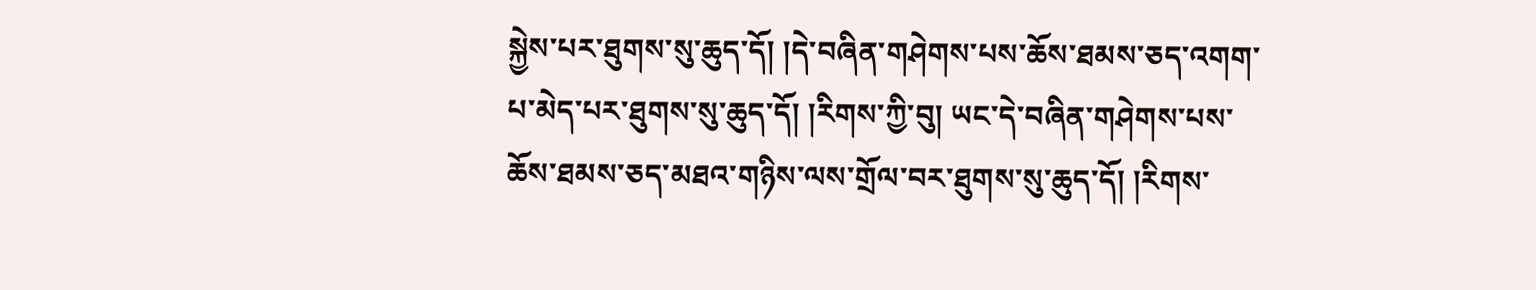སྐྱེས་པར་ཐུགས་སུ་ཆུད་དོ། །དེ་བཞིན་གཤེགས་པས་ཆོས་ཐམས་ཅད་འགག་པ་མེད་པར་ཐུགས་སུ་ཆུད་དོ། །རིགས་ཀྱི་བུ། ཡང་དེ་བཞིན་གཤེགས་པས་ཆོས་ཐམས་ཅད་མཐའ་གཉིས་ལས་གྲོལ་བར་ཐུགས་སུ་ཆུད་དོ། །རིགས་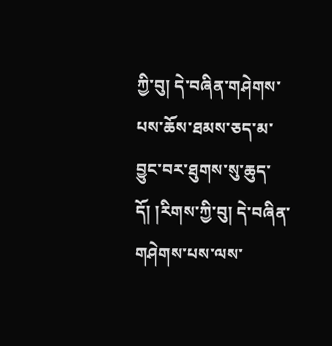ཀྱི་བུ། དེ་བཞིན་གཤེགས་པས་ཆོས་ཐམས་ཅད་མ་བྱུང་བར་ཐུགས་སུ་ཆུད་དོ། །རིགས་ཀྱི་བུ། དེ་བཞིན་གཤེགས་པས་ལས་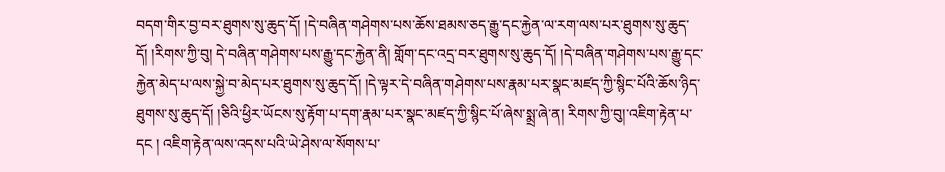བདག་གིར་བྱ་བར་ཐུགས་སུ་ཆུད་དོ། །དེ་བཞིན་གཤེགས་པས་ཆོས་ཐམས་ཅད་རྒྱུ་དང་རྐྱེན་ལ་རག་ལས་པར་ཐུགས་སུ་ཆུད་དོ། །རིགས་ཀྱི་བུ། དེ་བཞིན་གཤེགས་པས་རྒྱུ་དང་རྐྱེན་ནི། གློག་དང་འདྲ་བར་ཐུགས་སུ་ཆུད་དོ། །དེ་བཞིན་གཤེགས་པས་རྒྱུ་དང་རྐྱེན་མེད་པ་ལས་སྐྱེ་བ་མེད་པར་ཐུགས་སུ་ཆུད་དོ། །དེ་ལྟར་དེ་བཞིན་གཤེགས་པས་རྣམ་པར་སྣང་མཛད་ཀྱི་སྙིང་པོའི་ཆོས་ཉིད་ཐུགས་སུ་ཆུད་དོ། །ཅིའི་ཕྱིར་ཡོངས་སུ་རྟོག་པ་དག་རྣམ་པར་སྣང་མཛད་ཀྱི་སྙིང་པོ་ཞེས་སྨྲ་ཞེ་ན། རིགས་ཀྱི་བུ།་འཇིག་རྟེན་པ་དང ། འཇིག་རྟེན་ལས་འདས་པའི་ཡེ་ཤེས་ལ་སོགས་པ་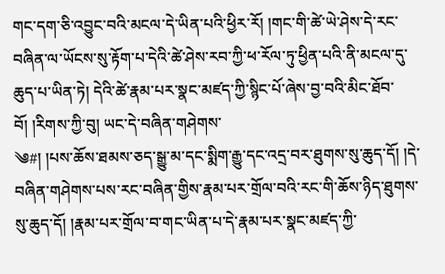གང་དག་ཅི་འབྱུང་བའི་མངལ་དེ་ཡིན་པའི་ཕྱིར་རོ། །གང་གི་ཚེ་ཡེ་ཤེས་དེ་རང་བཞིན་ལ་ཡོངས་སུ་རྟོག་པ་དེའི་ཚེ་ཤེས་རབ་ཀྱི་ཕ་རོལ་ཏུ་ཕྱིན་པའི་ནི་མངལ་དུ་ཆུད་པ་ཡིན་ཏེ། དེའི་ཚེ་རྣམ་པར་སྣང་མཛད་ཀྱི་སྙིང་པོ་ཞེས་བྱ་བའི་མིང་ཐོབ་བོ། །རིགས་ཀྱི་བུ། ཡང་དེ་བཞིན་གཤེགས་
༄#། །པས་ཆོས་ཐམས་ཅད་སྒྱུ་མ་དང་སྨིག་རྒྱུ་དང་འདྲ་བར་ཐུགས་སུ་ཆུད་དོ། །དེ་བཞིན་གཤེགས་པས་རང་བཞིན་གྱིས་རྣམ་པར་གྲོལ་བའི་རང་གི་ཆོས་ཉིད་ཐུགས་སུ་ཆུད་དོ། །རྣམ་པར་གྲོལ་བ་གང་ཡིན་པ་དེ་རྣམ་པར་སྣང་མཛད་ཀྱི་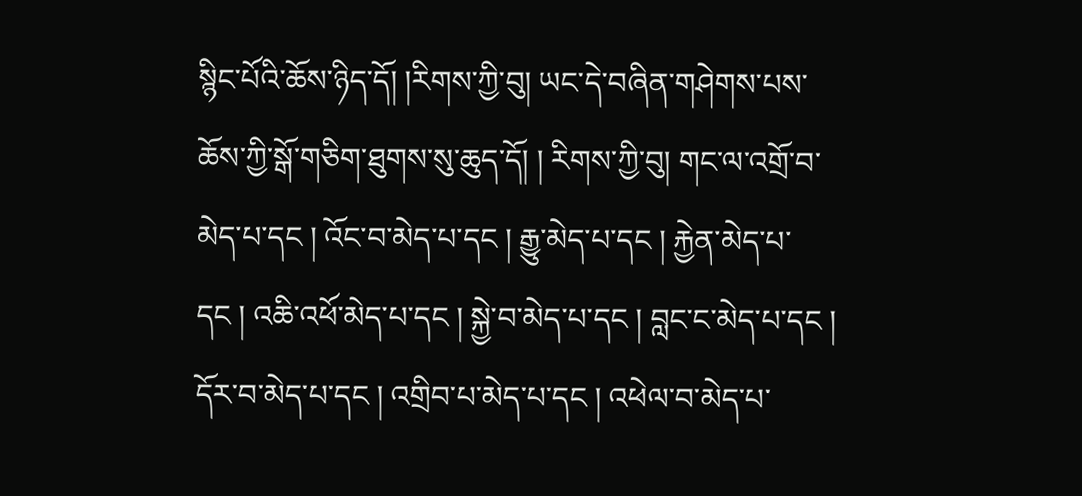སྙིང་པོའི་ཆོས་ཉིད་དོ། །རིགས་ཀྱི་བུ། ཡང་དེ་བཞིན་གཤེགས་པས་ཆོས་ཀྱི་སྒོ་གཅིག་ཐུགས་སུ་ཆུད་དོ། ། རིགས་ཀྱི་བུ། གང་ལ་འགྲོ་བ་མེད་པ་དང ། འོང་བ་མེད་པ་དང ། རྒྱུ་མེད་པ་དང ། རྐྱེན་མེད་པ་དང ། འཆི་འཕོ་མེད་པ་དང ། སྐྱེ་བ་མེད་པ་དང ། བླང་ང་མེད་པ་དང ། དོར་བ་མེད་པ་དང ། འགྲིབ་པ་མེད་པ་དང ། འཕེལ་བ་མེད་པ་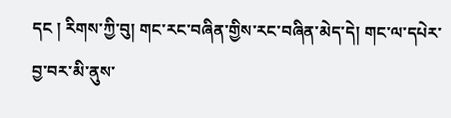དང ། རིགས་ཀྱི་བུ། གང་རང་བཞིན་གྱིས་རང་བཞིན་མེད་དེ། གང་ལ་དཔེར་བྱ་བར་མི་ནུས་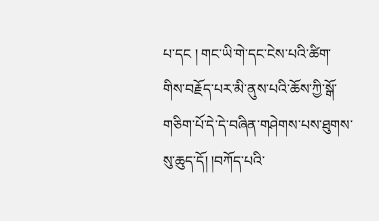པ་དང ། གང་ཡི་གེ་དང་ངེས་པའི་ཚིག་གིས་བརྗོད་པར་མི་ནུས་པའི་ཆོས་ཀྱི་སྒོ་གཅིག་པོ་དེ་དེ་བཞིན་གཤེགས་པས་ཐུགས་སུ་ཆུད་དོ། །བཀོད་པའི་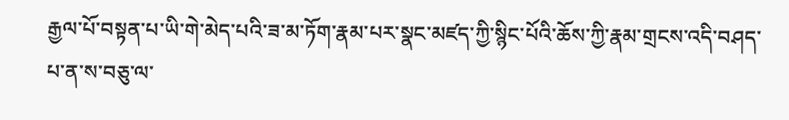རྒྱལ་པོ་བསྟན་པ་ཡི་གེ་མེད་པའི་ཟ་མ་ཏོག་རྣམ་པར་སྣང་མཛད་ཀྱི་སྙིང་པོའི་ཆོས་ཀྱི་རྣམ་གྲངས་འདི་བཤད་པ་ན་ས་བཅུ་ལ་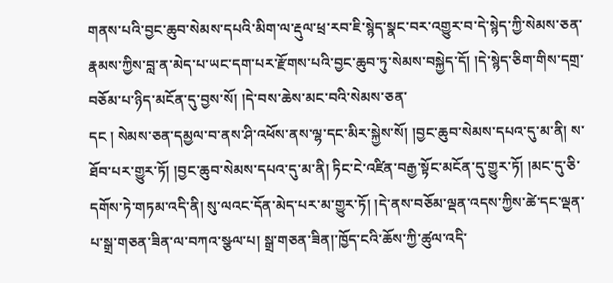གནས་པའི་བྱང་ཆུབ་སེམས་དཔའི་མིག་ལ་རྡུལ་ཕྲ་རབ་ཇི་སྙེད་སྣང་བར་འགྱུར་བ་དེ་སྙེད་ཀྱི་སེམས་ཅན་རྣམས་ཀྱིས་བླ་ན་མེད་པ་ཡང་དག་པར་རྫོགས་པའི་བྱང་ཆུབ་ཏུ་སེམས་བསྐྱེད་དོ། །དེ་སྙེད་ཅིག་གིས་དགྲ་བཅོམ་པ་ཉིད་མངོན་དུ་བྱས་སོ། །དེ་བས་ཆེས་མང་བའི་སེམས་ཅན་
དང ། སེམས་ཅན་དམྱལ་བ་ནས་ཤི་འཕོས་ནས་ལྷ་དང་མིར་སྐྱེས་སོ། །བྱང་ཆུབ་སེམས་དཔའ་དུ་མ་ནི། ས་ཐོབ་པར་གྱུར་ཏོ། །བྱང་ཆུབ་སེམས་དཔའ་དུ་མ་ནི། ཏིང་ངེ་འཛིན་བརྒྱ་སྟོང་མངོན་དུ་གྱུར་ཏོ། །མང་དུ་ཅི་དགོས་ཏེ་གཏམ་འདི་ནི། སུ་ལའང་དོན་མེད་པར་མ་གྱུར་ཏོ། །དེ་ནས་བཅོམ་ལྡན་འདས་ཀྱིས་ཚེ་དང་ལྡན་པ་སྒྲ་གཅན་ཟིན་ལ་བཀའ་སྩལ་པ། སྒྲ་གཅན་ཟིན།་ཁྱོད་ངའི་ཆོས་ཀྱི་ཚུལ་འདི་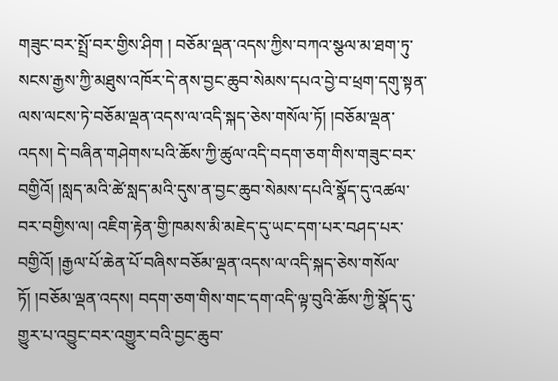གཟུང་བར་སྤྲོ་བར་གྱིས་ཤིག ། བཅོམ་ལྡན་འདས་ཀྱིས་བཀའ་སྩལ་མ་ཐག་ཏུ་སངས་རྒྱས་ཀྱི་མཐུས་འཁོར་དེ་ནས་བྱང་ཆུབ་སེམས་དཔའ་བྱེ་བ་ཕྲག་དགུ་སྟན་ལས་ལངས་ཏེ་བཅོམ་ལྡན་འདས་ལ་འདི་སྐད་ཅེས་གསོལ་ཏོ། །བཅོམ་ལྡན་འདས། དེ་བཞིན་གཤེགས་པའི་ཆོས་ཀྱི་ཚུལ་འདི་བདག་ཅག་གིས་གཟུང་བར་བགྱིའོ། །སླད་མའི་ཚེ་སླད་མའི་དུས་ན་བྱང་ཆུབ་སེམས་དཔའི་སྣོད་དུ་འཚལ་བར་བགྱིས་ལ། འཇིག་རྟེན་གྱི་ཁམས་མི་མཇེད་དུ་ཡང་དག་པར་བཤད་པར་བགྱིའོ། །རྒྱལ་པོ་ཆེན་པོ་བཞིས་བཅོམ་ལྡན་འདས་ལ་འདི་སྐད་ཅེས་གསོལ་ཏོ། །བཅོམ་ལྡན་འདས། བདག་ཅག་གིས་གང་དག་འདི་ལྟ་བུའི་ཆོས་ཀྱི་སྣོད་དུ་གྱུར་པ་འབྱུང་བར་འགྱུར་བའི་བྱང་ཆུབ་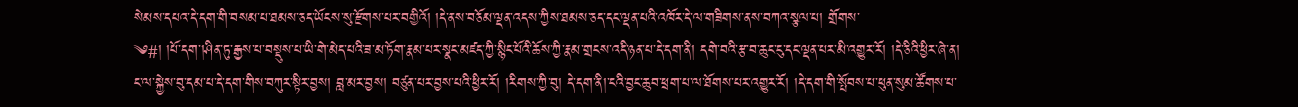སེམས་དཔའ་དེ་དག་གི་བསམ་པ་ཐམས་ཅད་ཡོངས་སུ་རྫོགས་པར་བགྱིའོ། །དེ་ནས་བཅོམ་ལྡན་འདས་ཀྱིས་ཐམས་ཅད་དང་ལྡན་པའི་འཁོར་དེ་ལ་གཟིགས་ནས་བཀའ་སྩལ་པ། གྲོགས་
༄#། །པོ་དག་།ཤིན་ཏུ་རྒྱས་པ་བསྡུས་པ་ཡི་གེ་མེད་པའི་ཟ་མ་ཏོག་རྣམ་པར་སྣང་མཛད་ཀྱི་སྙིང་པོའི་ཆོས་ཀྱི་རྣམ་གྲངས་འདི་ཉན་པ་དེ་དག་ནི། དགེ་བའི་རྩ་བ་ཆུང་ངུ་དང་ལྡན་པར་མི་འགྱུར་རོ། །དེ་ཅིའི་ཕྱིར་ཞེ་ན། ང་ལ་སྐྱེས་བུ་དམ་པ་དེ་དག་གིས་བཀུར་སྟིར་བྱས། བླ་མར་བྱས། བཙུན་པར་བྱས་པའི་ཕྱིར་རོ། །རིགས་ཀྱི་བུ། དེ་དག་ནི།་ངའི་བྱང་ཆུབ་ཕྲག་པ་ལ་ཐོགས་པར་འགྱུར་རོ། །དེ་དག་གི་སྤོབས་པ་ཕུན་སུམ་ཚོགས་པ་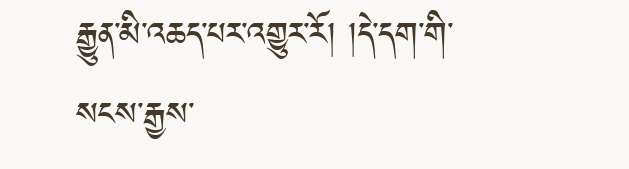རྒྱུན་མི་འཆད་པར་འགྱུར་རོ། །དེ་དག་གི་སངས་རྒྱས་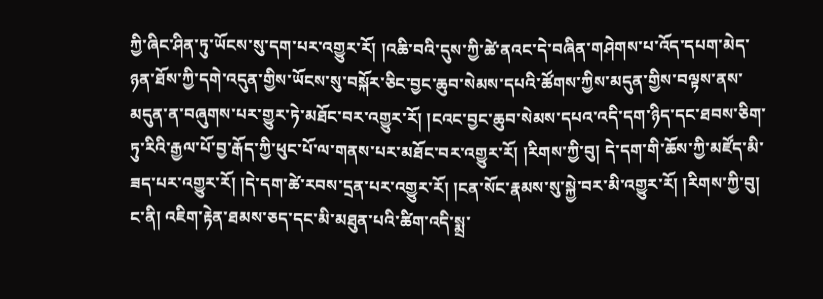ཀྱི་ཞིང་ཤིན་ཏུ་ཡོངས་སུ་དག་པར་འགྱུར་རོ། །འཆི་བའི་དུས་ཀྱི་ཚེ་ནའང་དེ་བཞིན་གཤེགས་པ་འོད་དཔག་མེད་ཉན་ཐོས་ཀྱི་དགེ་འདུན་གྱིས་ཡོངས་སུ་བསྐོར་ཅིང་བྱང་ཆུབ་སེམས་དཔའི་ཚོགས་ཀྱིས་མདུན་གྱིས་བལྟས་ནས་མདུན་ན་བཞུགས་པར་གྱུར་ཏེ་མཐོང་བར་འགྱུར་རོ། །ངའང་བྱང་ཆུབ་སེམས་དཔའ་འདི་དག་ཉིད་དང་ཐབས་ཅིག་ཏུ་རིའི་རྒྱལ་པོ་བྱ་རྒོད་ཀྱི་ཕུང་པོ་ལ་གནས་པར་མཐོང་བར་འགྱུར་རོ། །རིགས་ཀྱི་བུ། དེ་དག་གི་ཆོས་ཀྱི་མཛོད་མི་ཟད་པར་འགྱུར་རོ། །དེ་དག་ཚེ་རབས་དྲན་པར་འགྱུར་རོ། །ངན་སོང་རྣམས་སུ་སྐྱེ་བར་མི་འགྱུར་རོ། །རིགས་ཀྱི་བུ། ང་ནི། འཇིག་རྟེན་ཐམས་ཅད་དང་མི་མཐུན་པའི་ཚིག་འདི་སྨྲ་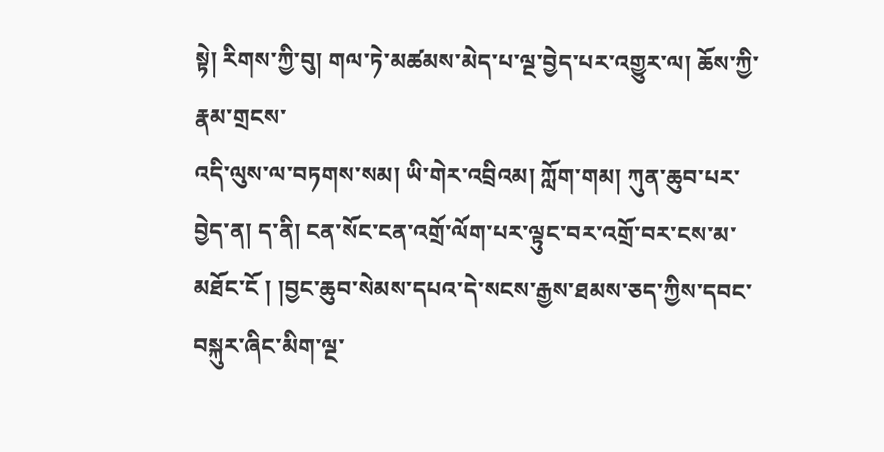སྟེ། རིགས་ཀྱི་བུ། གལ་ཏེ་མཚམས་མེད་པ་ལྔ་བྱེད་པར་འགྱུར་ལ། ཆོས་ཀྱི་རྣམ་གྲངས་
འདི་ལུས་ལ་བཏགས་སམ། ཡི་གེར་འབྲིའམ། ཀློག་གམ། ཀུན་ཆུབ་པར་བྱེད་ན། ད་ནི། ངན་སོང་ངན་འགྲོ་ལོག་པར་ལྟུང་བར་འགྲོ་བར་ངས་མ་མཐོང་ངོ ། །བྱང་ཆུབ་སེམས་དཔའ་དེ་སངས་རྒྱས་ཐམས་ཅད་ཀྱིས་དབང་བསྐུར་ཞིང་མིག་ལྔ་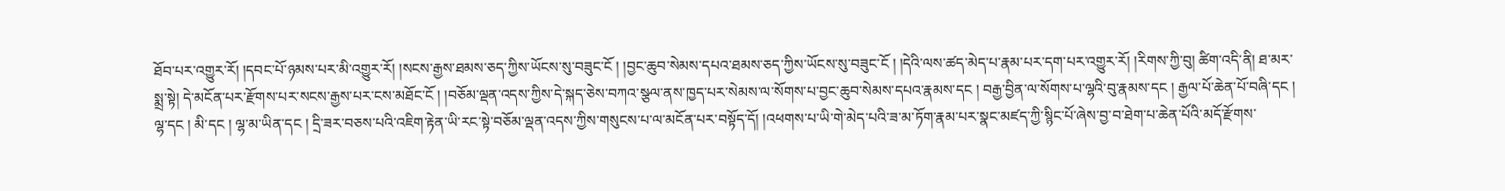ཐོབ་པར་འགྱུར་རོ། །དབང་པོ་ཉམས་པར་མི་འགྱུར་རོ། །སངས་རྒྱས་ཐམས་ཅད་ཀྱིས་ཡོངས་སུ་བཟུང་ངོ ། །བྱང་ཆུབ་སེམས་དཔའ་ཐམས་ཅད་ཀྱིས་ཡོངས་སུ་བཟུང་ངོ ། །དེའི་ལས་ཚད་མེད་པ་རྣམ་པར་དག་པར་འགྱུར་རོ། །རིགས་ཀྱི་བུ། ཚིག་འདི་ནི། ཐ་མར་སྨྲ་སྟེ། དེ་མངོན་པར་རྫོགས་པར་སངས་རྒྱས་པར་ངས་མཐོང་ངོ ། །བཅོམ་ལྡན་འདས་ཀྱིས་དེ་སྐད་ཅེས་བཀའ་སྩལ་ནས་ཁྱད་པར་སེམས་ལ་སོགས་པ་བྱང་ཆུབ་སེམས་དཔའ་རྣམས་དང ། བརྒྱ་བྱིན་ལ་སོགས་པ་ལྷའི་བུ་རྣམས་དང ། རྒྱལ་པོ་ཆེན་པོ་བཞི་དང ། ལྷ་དང ། མི་དང ། ལྷ་མ་ཡིན་དང ། དྲི་ཟར་བཅས་པའི་འཇིག་རྟེན་ཡི་རང་སྟེ་བཅོམ་ལྡན་འདས་ཀྱིས་གསུངས་པ་ལ་མངོན་པར་བསྟོད་དོ། །འཕགས་པ་ཡི་གེ་མེད་པའི་ཟ་མ་ཏོག་རྣམ་པར་སྣང་མཛད་ཀྱི་སྙིང་པོ་ཞེས་བྱ་བ་ཐེག་པ་ཆེན་པོའི་མདོ་རྫོགས་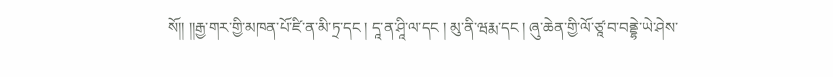སོ།། །།རྒྱ་གར་གྱི་མཁན་པོ་ཛི་ན་མི་ཏྲ་དང ། དཱ་ན་ཤཱི་ལ་དང ། མུ་ནི་ཝརྨ་དང ། ཞུ་ཆེན་གྱི་ལོ་ཙཱ་བ་བནྡྷེ་ཡེ་ཤེས་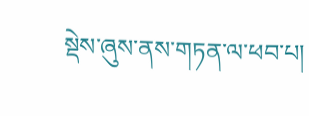སྡེས་ཞུས་ནས་གཏན་ལ་ཕབ་པ།